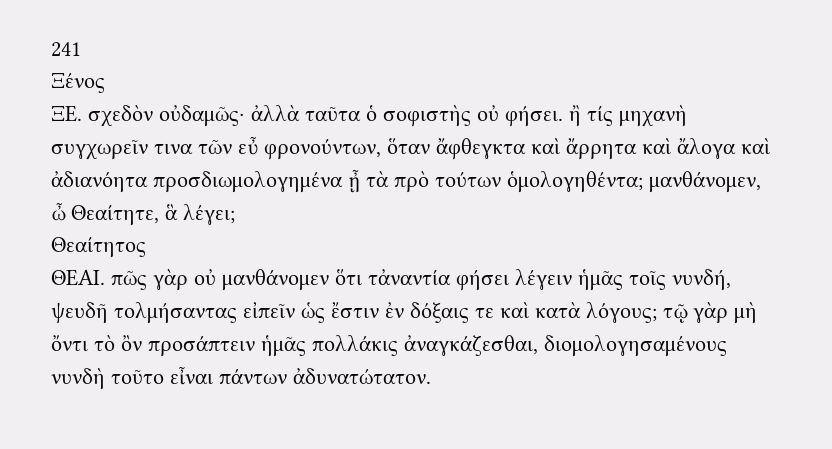241
Ξένος
ΞΕ. σχεδὸν οὐδαμῶς· ἀλλὰ ταῦτα ὁ σοφιστὴς οὐ φήσει. ἢ τίς μηχανὴ συγχωρεῖν τινα τῶν εὖ φρονούντων, ὅταν ἄφθεγκτα καὶ ἄρρητα καὶ ἄλογα καὶ ἀδιανόητα προσδιωμολογημένα ᾖ τὰ πρὸ τούτων ὁμολογηθέντα; μανθάνομεν, ὦ Θεαίτητε, ἃ λέγει;
Θεαίτητος
ΘΕΑΙ. πῶς γὰρ οὐ μανθάνομεν ὅτι τἀναντία φήσει λέγειν ἡμᾶς τοῖς νυνδή, ψευδῆ τολμήσαντας εἰπεῖν ὡς ἔστιν ἐν δόξαις τε καὶ κατὰ λόγους; τῷ γὰρ μὴ ὄντι τὸ ὂν προσάπτειν ἡμᾶς πολλάκις ἀναγκάζεσθαι, διομολογησαμένους νυνδὴ τοῦτο εἶναι πάντων ἀδυνατώτατον.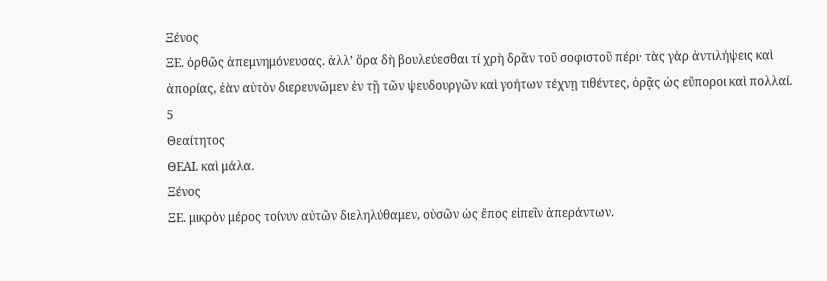Ξένος
ΞΕ. ὀρθῶς ἀπεμνημόνευσας. ἀλλʼ ὅρα δὴ βουλεύεσθαι τί χρὴ δρᾶν τοῦ σοφιστοῦ πέρι· τὰς γὰρ ἀντιλήψεις καὶ ἀπορίας, ἐὰν αὐτὸν διερευνῶμεν ἐν τῇ τῶν ψευδουργῶν καὶ γοήτων τέχνῃ τιθέντες, ὁρᾷς ὡς εὔποροι καὶ πολλαί.
5
Θεαίτητος
ΘΕΑΙ. καὶ μάλα.
Ξένος
ΞΕ. μικρὸν μέρος τοίνυν αὐτῶν διεληλύθαμεν, οὐσῶν ὡς ἔπος εἰπεῖν ἀπεράντων.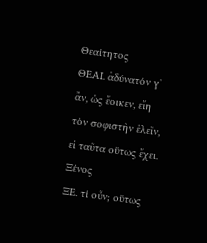Θεαίτητος
ΘΕΑΙ. ἀδύνατόν γʼ ἄν, ὡς ἔοικεν, εἴη τὸν σοφιστὴν ἑλεῖν, εἰ ταῦτα οὕτως ἔχει.
Ξένος
ΞΕ. τί οὖν; οὕτως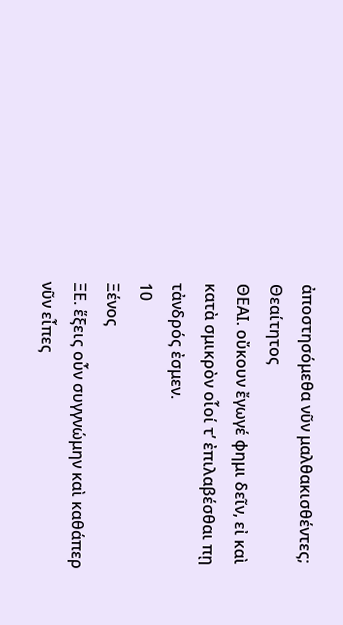ἀποστησόμεθα νῦν μαλθακισθέντες;
Θεαίτητος
ΘΕΑΙ. οὔκουν ἔγωγέ φημι δεῖν, εἰ καὶ κατὰ σμικρὸν οἷοί τʼ ἐπιλαβέσθαι πῃ τἀνδρός ἐσμεν.
10
Ξένος
ΞΕ. ἕξεις οὖν συγγνώμην καὶ καθάπερ νῦν εἶπες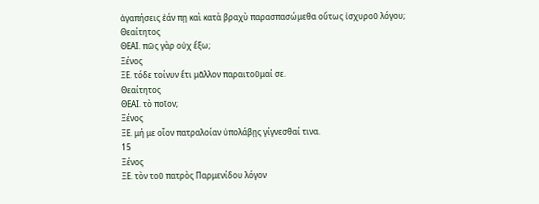ἀγαπήσεις ἐάν πῃ καὶ κατὰ βραχὺ παρασπασώμεθα οὕτως ἰσχυροῦ λόγου;
Θεαίτητος
ΘΕΑΙ. πῶς γὰρ οὐχ ἕξω;
Ξένος
ΞΕ. τόδε τοίνυν ἔτι μᾶλλον παραιτοῦμαί σε.
Θεαίτητος
ΘΕΑΙ. τὸ ποῖον;
Ξένος
ΞΕ. μή με οἷον πατραλοίαν ὑπολάβῃς γίγνεσθαί τινα.
15
Ξένος
ΞΕ. τὸν τοῦ πατρὸς Παρμενίδου λόγον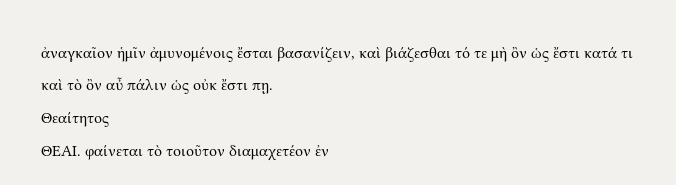ἀναγκαῖον ἡμῖν ἀμυνομένοις ἔσται βασανίζειν, καὶ βιάζεσθαι τό τε μὴ ὂν ὡς ἔστι κατά τι καὶ τὸ ὂν αὖ πάλιν ὡς οὐκ ἔστι πῃ.
Θεαίτητος
ΘΕΑΙ. φαίνεται τὸ τοιοῦτον διαμαχετέον ἐν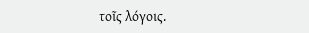τοῖς λόγοις.